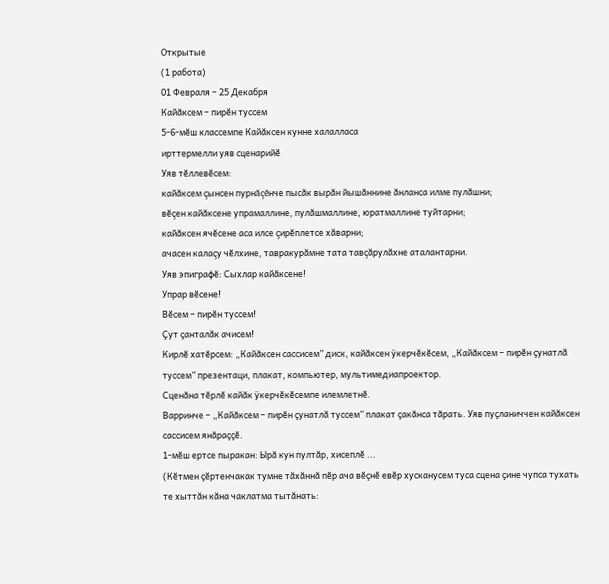Открытые
(1 работа)
01 Февраля – 25 Декабря
Кайăксем – пирӗн туссем
5-6-мĕш классемпе Кайăксен кунне халалласа
ирттермелли уяв сценарийӗ
Уяв тĕллевĕсем:
кайăксем çынсен пурнăçĕнче пысăк вырăн йышăннине ăнланса илме пулăшни;
вĕçен кайăксене упрамаллине, пулăшмаллине, юратмаллине туйтарни;
кайăксен ячĕсене аса илсе çирĕплетсе хăварни;
ачасен калаçу чĕлхине, тавракурăмне тата тавçăрулăхне аталантарни.
Уяв эпиграфĕ: Сыхлар кайăксене!
Упрар вӗсене!
Вӗсем – пирӗн туссем!
Ҫут ҫанталăк ачисем!
Кирлĕ хатĕрсем: „Кайăксен сассисем” диск, кайăксен ӱкерчӗкӗсем, „Кайăксем – пирӗн ҫунатлă туссем” презентаци, плакат, компьютер, мультимедиапроектор.
Сценăна тӗрлӗ кайăк ӱкерчӗкӗсемпе илемлетнӗ.
Варринче – „Кайăксем – пирӗн ҫунатлă туссем” плакат ҫакăнса тăрать. Уяв пуҫланиччен кайăксен сассисем янăраҫҫӗ.
1-мӗш ертсе пыракан: Ырă кун пултăр, хисеплӗ ...
(Кӗтмен ҫӗртенчакак тумне тăхăннă пӗр ача вӗҫнӗ евӗр хусканусем туса сцена ҫине чупса тухать те хыттăн кăна чаклатма тытăнать: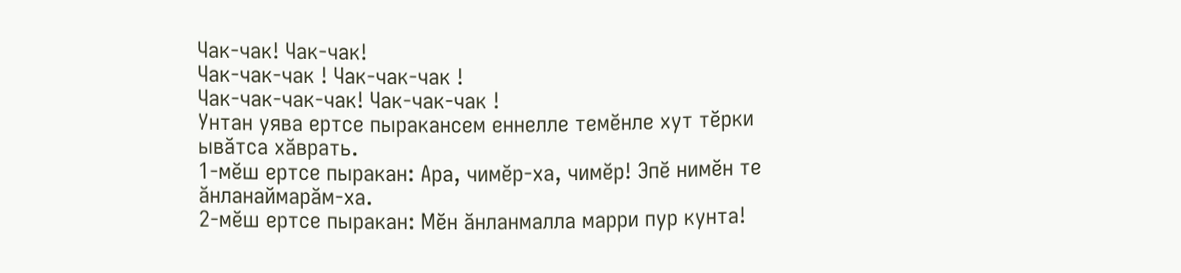Чак-чак! Чак-чак!
Чак-чак-чак ! Чак-чак-чак !
Чак-чак-чак-чак! Чак-чак-чак !
Унтан уява ертсе пыракансем еннелле темӗнле хут тӗрки ывăтса хăврать.
1-мӗш ертсе пыракан: Ара, чимӗр-ха, чимӗр! Эпӗ нимӗн те ăнланаймарăм-ха.
2-мӗш ертсе пыракан: Мӗн ăнланмалла марри пур кунта!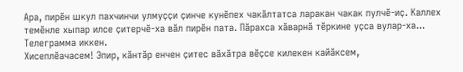Ара, пирӗн шкул пахчинчи улмуҫҫи ҫинче кунӗпех чакăлтатса ларакан чакак пулчӗ-иҫ. Каллех темӗнле хыпар илсе ҫитерчӗ-ха вăл пирӗн пата. Пăрахса хăварнă тӗркине уҫса вулар-ха... Телеграмма иккен.
Хисеплĕачасем! Эпир, кăнтăр енчен ҫитес вăхăтра вӗҫсе килекен кайăксем,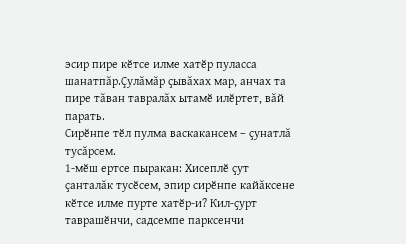эсир пире кӗтсе илме хатӗр пуласса шанатпăр.Ҫулăмăр ҫывăхах мар, анчах та пире тăван тавралăх ытамӗ илӗртет, вăй парать.
Сирӗнпе тӗл пулма васкакансем – ҫунатлă тусăрсем.
1-мӗш ертсе пыракан: Хисеплӗ ҫут ҫанталăк тусӗсем, эпир сирӗнпе кайăксене кӗтсе илме пурте хатӗр-и? Кил-ҫурт таврашӗнчи, садсемпе парксенчи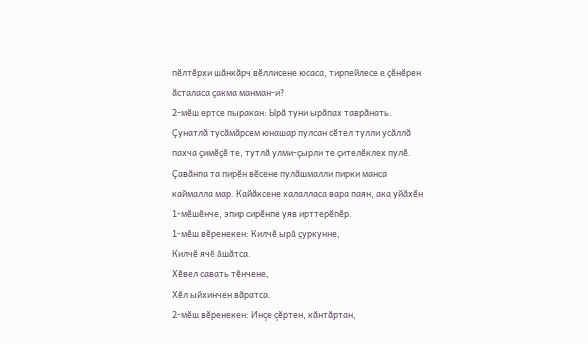пӗлтӗрхи шăнкăрч вӗллисене юсаса, тирпейлесе е ҫӗнӗрен ăсталаса ҫакма манман-и?
2-мӗш ертсе пыракан: Ырă туни ырăпах таврăнать. Ҫунатлă тусăмăрсем юнашар пулсан сӗтел тулли усăллă пахча ҫимӗҫӗ те, тутлă улми-ҫырли те ҫителӗклех пулӗ. Ҫавăнпа та пирӗн вӗсене пулăшмалли пирки манса каймалла мар. Кайăксене халалласа вара паян, ака уйăхӗн 1-мӗшӗнче, эпир сирӗнпе уяв ирттерӗпӗр.
1-мӗш вӗренекен: Килчĕ ырă çуркунне,
Килчĕ ячĕ ăшăтса.
Хĕвел савать тĕнчене,
Хĕл ыйхинчен вăратса.
2-мӗш вӗренекен: Инçе çĕртен, кăнтăртан,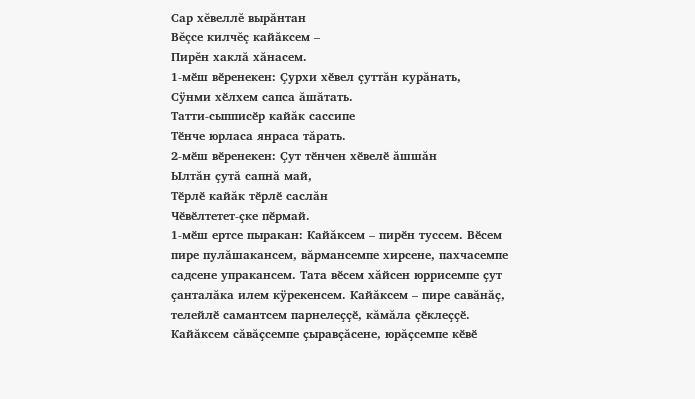Сар хĕвеллĕ вырăнтан
Вĕçсе килчĕç кайăксем –
Пирĕн хаклă хăнасем.
1-мӗш вӗренекен: Ҫурхи хӗвел ҫуттăн курăнать,
Сӱнми хӗлхем сапса ăшăтать.
Татти-сыпписӗр кайăк сассипе
Тӗнче юрласа янраса тăрать.
2-мӗш вӗренекен: Ҫут тӗнчен хӗвелӗ ăшшăн
Ылтăн ҫутă сапнă май,
Тӗрлӗ кайăк тӗрлӗ саслăн
Чӗвӗлтетет-ҫке пӗрмай.
1-мӗш ертсе пыракан: Кайăксем – пирӗн туссем. Вӗсем пире пулăшакансем, вăрмансемпе хирсене, пахчасемпе садсене упракансем. Тата вӗсем хăйсен юррисемпе ҫут ҫанталăка илем кӱрекенсем. Кайăксем – пире савăнăҫ, телейлӗ самантсем парнелеҫҫӗ, кăмăла ҫӗклеҫҫӗ. Кайăксем сăвăҫсемпе ҫыравҫăсене, юрăҫсемпе кӗвӗ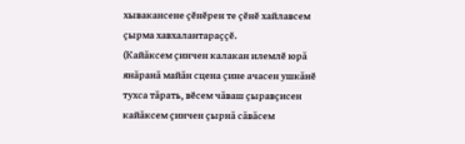хывакансене ҫӗнӗрен те ҫӗнӗ хайлавсем ҫырма хавхалантараҫҫӗ.
(Кайăксем ҫинчен калакан илемлӗ юрă янăранă майăн сцена ҫине ачасен ушкăнӗ тухса тăрать, вӗсем чăваш ҫыравҫисен кайăксем ҫинчен ҫырнă сăвăсем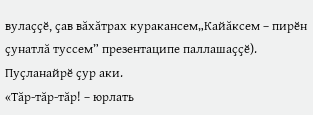вулаҫҫӗ, ҫав вăхăтрах куракансем„Кайăксем – пирӗн ҫунатлă туссем” презентаципе паллашаҫҫӗ).
Пуҫланайрӗ ҫур аки.
«Тăр-тăр-тăр! – юрлать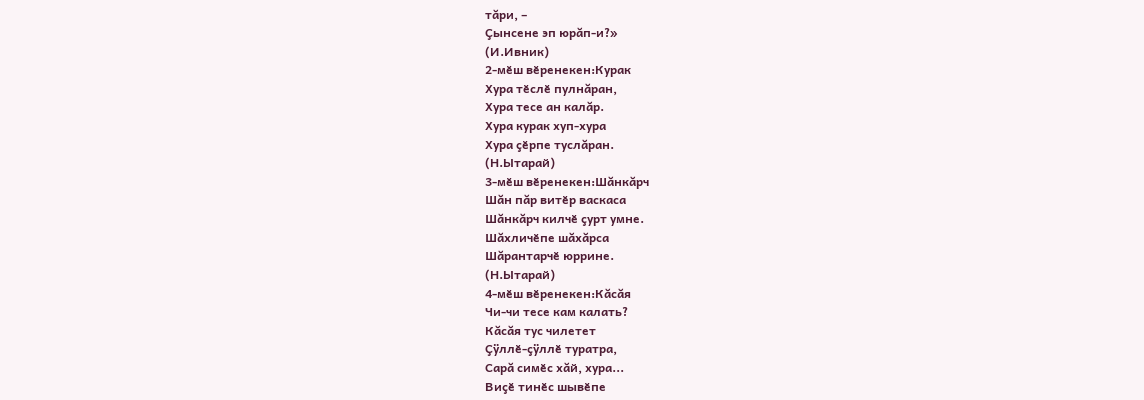тăри, –
Ҫынсене эп юрăп-и?»
(И.Ивник)
2-мӗш вӗренекен:Курак
Хура тӗслӗ пулнăран,
Хура тесе ан калăр.
Хура курак хуп-хура
Хура ҫӗрпе туслăран.
(Н.Ытарай)
3-мӗш вӗренекен:Шăнкăрч
Шăн пăр витӗр васкаса
Шăнкăрч килчӗ ҫурт умне.
Шăхличӗпе шăхăрса
Шăрантарчӗ юррине.
(Н.Ытарай)
4-мӗш вӗренекен:Кăсăя
Чи-чи тесе кам калать?
Кăсăя тус чилетет
Ҫӱллӗ-ҫӱллӗ туратра,
Сарă симӗс хăй, хура...
Виҫӗ тинӗс шывӗпе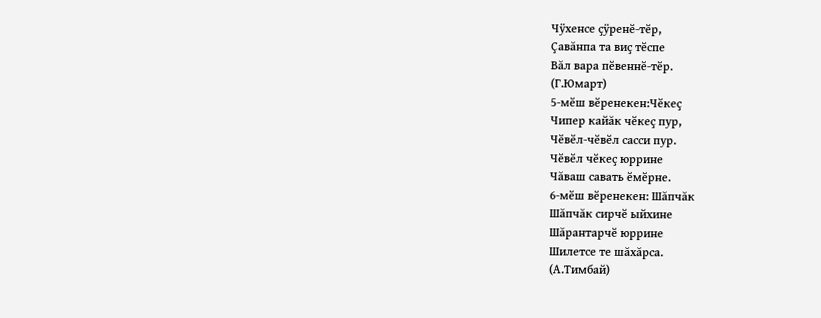Чӱхенсе ҫӱренӗ-тӗр,
Ҫавăнпа та виҫ тӗспе
Вăл вара пӗвеннӗ-тӗр.
(Г.Юмарт)
5-мӗш вӗренекен:Чӗкеҫ
Чипер кайăк чӗкеҫ пур,
Чӗвӗл-чӗвӗл сасси пур.
Чӗвӗл чӗкеҫ юррине
Чăваш савать ӗмӗрне.
6-мӗш вӗренекен: Шăпчăк
Шăпчăк сирчӗ ыйхине
Шăрантарчӗ юррине
Шилетсе те шăхăрса.
(А.Тимбай)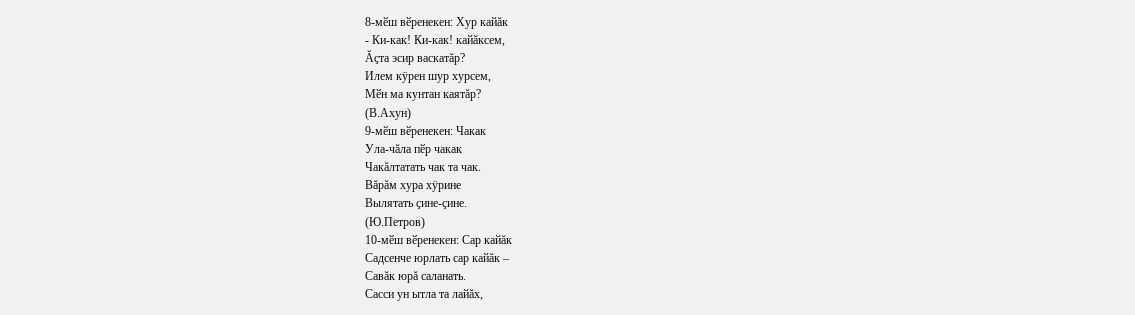8-мӗш вӗренекен: Хур кайăк
- Ки-как! Ки-как! кайăксем,
Ăҫта эсир васкатăр?
Илем кӱрен шур хурсем,
Мӗн ма кунтан каятăр?
(В.Ахун)
9-мӗш вӗренекен: Чакак
Ула-чăла пӗр чакак
Чакăлтатать чак та чак.
Вăрăм хура хӱрине
Вылятать ҫине-ҫине.
(Ю.Петров)
10-мӗш вӗренекен: Сар кайăк
Садсенче юрлать сар кайăк –
Савăк юрă саланать.
Сасси ун ытла та лайăх,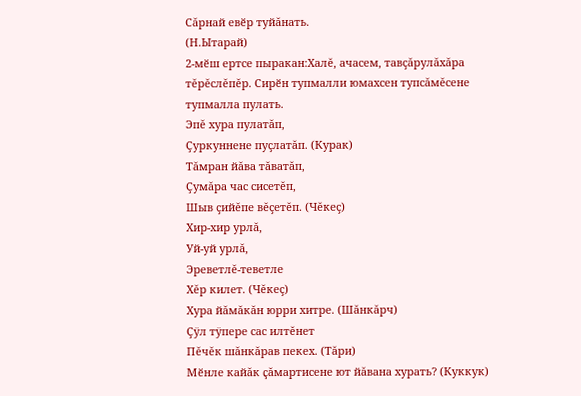Сăрнай евӗр туйăнать.
(Н.Ытарай)
2-мӗш ертсе пыракан:Халĕ, ачасем, тавçăрулăхăра тĕрĕслĕпĕр. Сирӗн тупмалли юмахсен тупсăмĕсене тупмалла пулать.
Эпĕ хура пулатăп,
Çуркуннене пуçлатăп. (Курак)
Тăмран йăва тăватăп,
Çумăра час сисетĕп,
Шыв çийĕпе вĕçетĕп. (Чĕкеç)
Хир-хир урлă,
Уй-уй урлă,
Эреветлĕ-теветле
Хĕр килет. (Чĕкеç)
Хура йăмăкăн юрри хитре. (Шăнкăрч)
Çÿл тÿпере сас илтĕнет
Пĕчĕк шăнкăрав пекех. (Тăри)
Мӗнле кайăк ҫăмартисене ют йăвана хурать? (Куккук)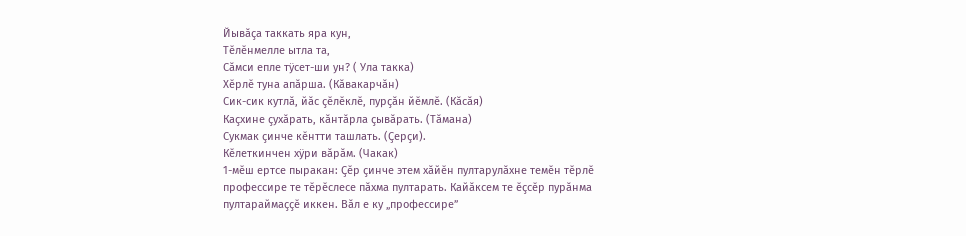Йывăҫа таккать яра кун,
Тӗлӗнмелле ытла та,
Сăмси епле тӱсет-ши ун? ( Ула такка)
Хӗрлӗ туна апăрша. (Кăвакарчăн)
Сик-сик кутлă, йăс ҫӗлӗклӗ, пурҫăн йӗмлӗ. (Кăсăя)
Каҫхине ҫухăрать, кăнтăрла ҫывăрать. (Тăмана)
Сукмак ҫинче кӗнтти ташлать. (Ҫерҫи).
Кӗлеткинчен хӱри вăрăм. (Чакак)
1-мӗш ертсе пыракан: Ҫӗр ҫинче этем хăйӗн пултарулăхне темӗн тӗрлӗ профессире те тӗрӗслесе пăхма пултарать. Кайăксем те ӗҫсӗр пурăнма пултараймаҫҫӗ иккен. Вăл е ку „профессире”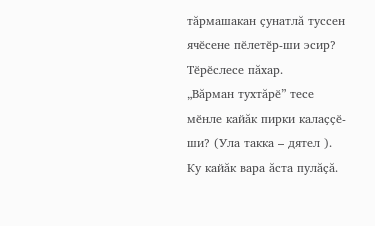тăрмашакан ҫунатлă туссен ячӗсене пӗлетӗр-ши эсир? Тӗрӗслесе пăхар.
„Вăрман тухтăрӗ” тесе мӗнле кайăк пирки калаҫҫӗ-ши? (Ула такка – дятел ).
Ку кайăк вара ăста пулăҫă.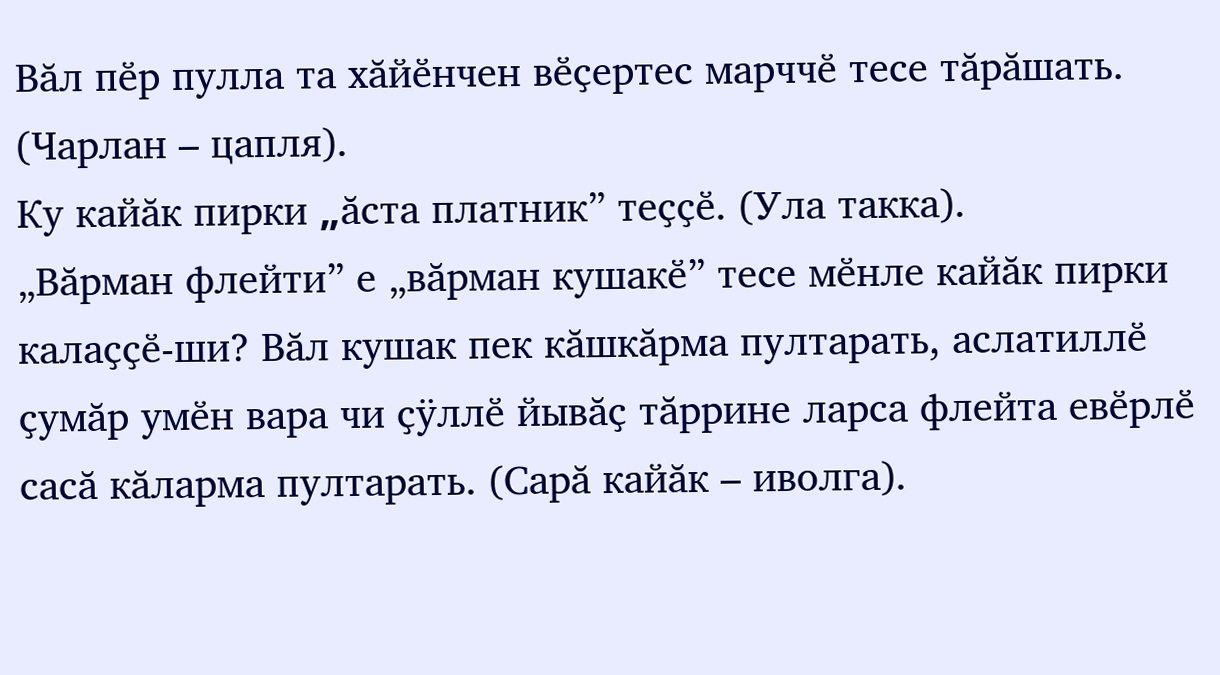Вăл пӗр пулла та хăйӗнчен вӗҫертес марччӗ тесе тăрăшать. (Чарлан – цапля).
Ку кайăк пирки „ăста платник” теҫҫӗ. (Ула такка).
„Вăрман флейти” е „вăрман кушакӗ” тесе мӗнле кайăк пирки калаҫҫӗ-ши? Вăл кушак пек кăшкăрма пултарать, аслатиллӗ ҫумăр умӗн вара чи ҫӱллӗ йывăҫ тăррине ларса флейта евӗрлӗ сасă кăларма пултарать. (Сарă кайăк – иволга).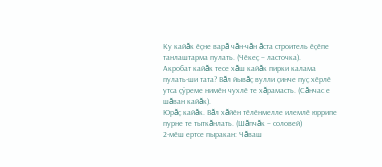Ку кайăк ӗҫне варă чăн-чăн ăста строитель ӗҫӗпе танлаштарма пулать. (Чӗкеҫ – ласточка).
Акробат кайăк тесе хăш кайăк пирки калама пулать-ши тата? Вăл йывăҫ вулли ҫинче пуҫ хӗрлӗ утса ҫӱреме нимӗн чухлӗ те хăрамасть. (Сăнчас е шăван кайăк).
Юрăҫ кайăк. Вăл хăйӗн тӗлӗнмелле илемлӗ юррипе пурне те тыткăнлать. (Шăпчăк – соловей)
2-мӗш ертсе пыракан: Чăваш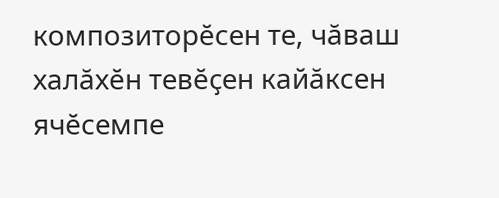композиторӗсен те, чăваш халăхӗн тевӗҫен кайăксен ячӗсемпе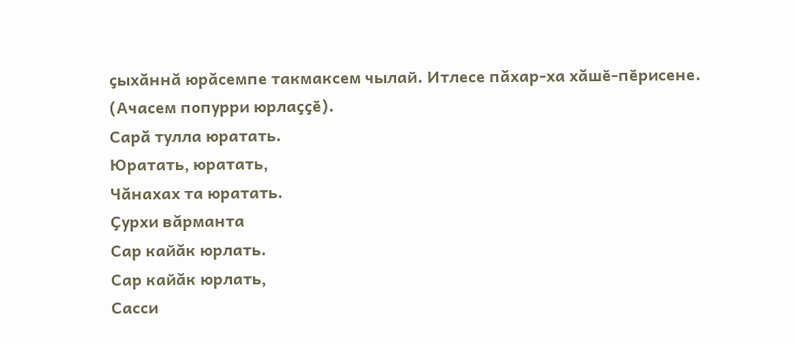ҫыхăннă юрăсемпе такмаксем чылай. Итлесе пăхар-ха хăшӗ-пӗрисене.
(Ачасем попурри юрлаҫҫӗ).
Сарă тулла юратать.
Юратать, юратать,
Чăнахах та юратать.
Ҫурхи вăрманта
Сар кайăк юрлать.
Сар кайăк юрлать,
Сасси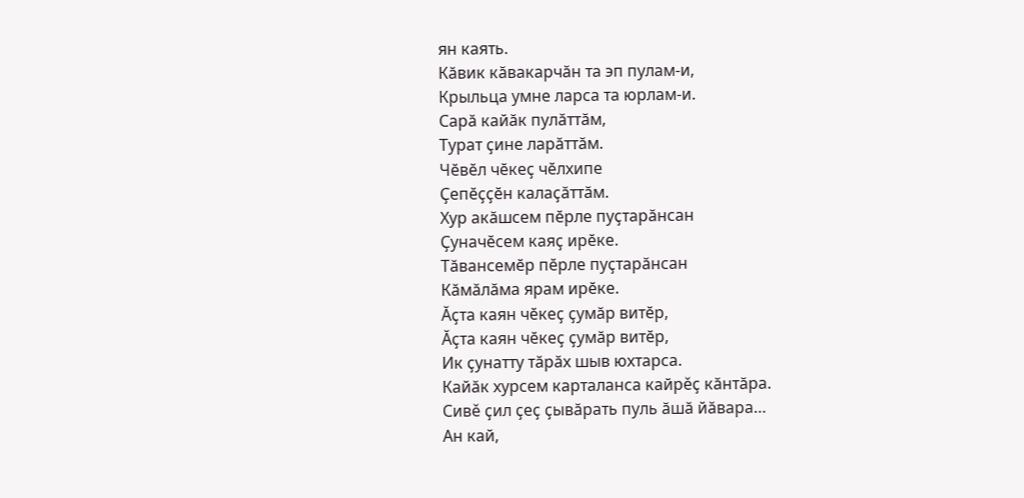ян каять.
Кăвик кăвакарчăн та эп пулам-и,
Крыльца умне ларса та юрлам-и.
Сарă кайăк пулăттăм,
Турат ҫине ларăттăм.
Чӗвӗл чӗкеҫ чӗлхипе
Ҫепӗҫҫӗн калаҫăттăм.
Хур акăшсем пӗрле пуҫтарăнсан
Ҫуначӗсем каяҫ ирӗке.
Тăвансемӗр пӗрле пуҫтарăнсан
Кăмăлăма ярам ирӗке.
Ăҫта каян чӗкеҫ ҫумăр витӗр,
Ăҫта каян чӗкеҫ ҫумăр витӗр,
Ик ҫунатту тăрăх шыв юхтарса.
Кайăк хурсем карталанса кайрěҫ кăнтăра.
Сивě ҫил ҫеҫ ҫывăрать пуль ăшă йăвара…
Ан кай,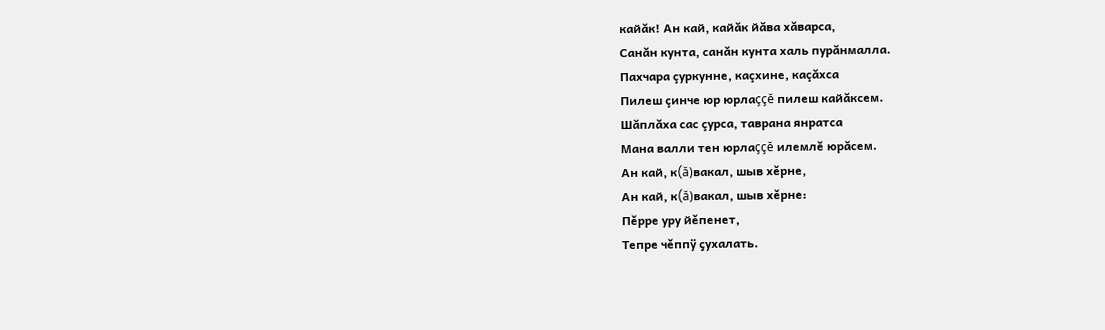кайăк! Ан кай, кайăк йăва хăварса,
Санăн кунта, санăн кунта халь пурăнмалла.
Пахчара çуркунне, каçхине, каçăхса
Пилеш çинче юр юрлаççĕ пилеш кайăксем.
Шăплăха сас çурса, таврана янратса
Мана валли тен юрлаççĕ илемлĕ юрăсем.
Ан кай, к(ă)вакал, шыв хěрне,
Ан кай, к(ă)вакал, шыв хěрне:
Пěрре уру йěпенет,
Тепре чěппӱ ҫухалать.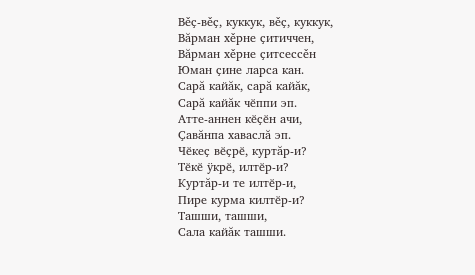Вěҫ-вěҫ, куккук, вěҫ, куккук,
Вăрман хěрне ҫитиччен,
Вăрман хěрне ҫитсессěн
Юман ҫине ларса кан.
Сарă кайăк, сарă кайăк,
Сарă кайăк чӗппи эп.
Атте-аннен кӗҫӗн ачи,
Ҫавăнпа хаваслă эп.
Чӗкеҫ вӗҫрӗ, куртăр-и?
Тӗкӗ ӱкрӗ, илтӗр-и?
Куртăр-и те илтӗр-и,
Пире курма килтӗр-и?
Ташши, ташши,
Сала кайăк ташши.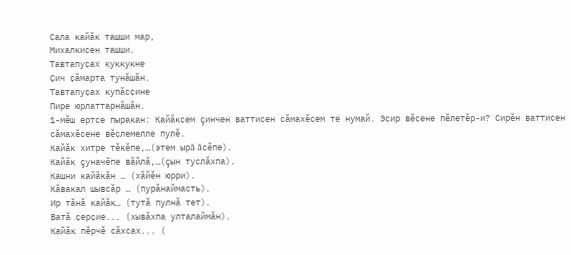Сала кайăк ташши мар,
Михалкисен ташши.
Тавтапуҫах куккукне
Ҫич ҫăмарта тунăшăн.
Тавтапуҫах купăсҫине
Пире юрлаттарнăшăн.
1-мӗш ертсе пыракан: Кайăксем çинчен ваттисен сăмахĕсем те нумай. Эсир вӗсене пӗлетӗр-и? Сирĕн ваттисен сăмахĕсене вӗҫлемелле пулӗ.
Кайăк хитре тĕкĕпе,…(этем ырă ăсĕпе).
Кайăк çуначĕпе вăйлă,…(çын туслăхпа).
Кашни кайăкăн … (хăйĕн юрри).
Кăвакал шывсăр … (пурăнаймасть).
Ир тăнă кайăк… (тутă пулнă тет).
Ватă ҫерҫие... (хывăхпа улталаймăн).
Кайăк пӗрчӗ сăхсах... (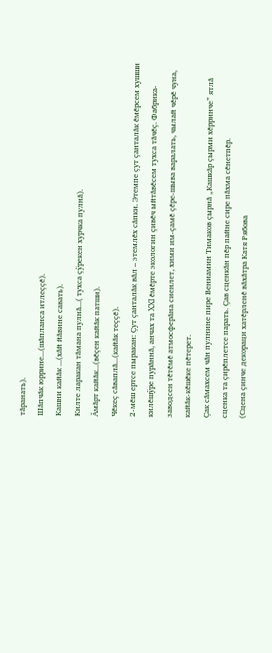тăранать).
Шăпчăк юррине...(шăпланса итлеҫҫӗ).
Кашни кайăк ...(хăй йăвине савать).
Килте ларакан тăмана пулнă...( тухса ҫӱрекен хурчка пулнă).
Ăмăрт кайăк...(вӗҫен кайăк патши).
Чӗкеҫ сăваплă...(кайăк теҫҫӗ).
2-мӗш ертсе пыракан: Ҫут ҫанталăк вăл – этемлӗх сăпки. Этемпе ҫут ҫанталăк ӗмӗрсем хушши килӗшӱре пурăннă, анчах та XXI ӗмӗрте экологин ҫивӗч ыйтăвӗсем тухса тăчӗҫ. Фабрика-заводсен тӗтӗмӗ атмосферăна сиенлет, хими им-ҫамӗ ҫӗре-шыва варалать, чылай чӗрӗ чуна, кайăк-кӗшӗке пӗтерет.
Ҫак сăмахсем чăн пулнине пире Вениамин Тимаков ҫырнă „Кашкăр ҫырми хӗрринче” ятлă сценка та ҫирӗплетсе парать. Ҫав сценкăн пӗр пайне сире пăхма сӗнетпӗр.
(Сцена ҫинче декораци хатӗрленӗ вăхăтра Катя Рябова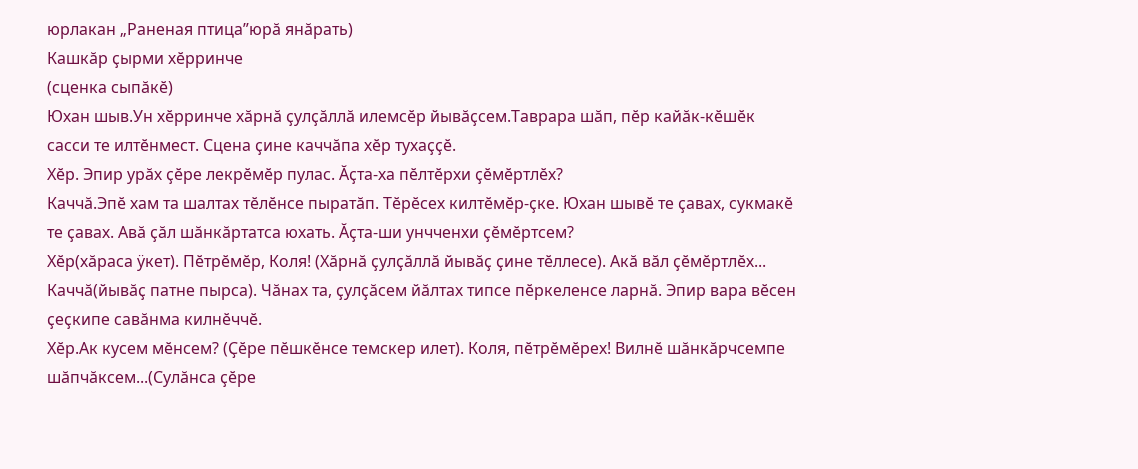юрлакан „Раненая птица”юрă янăрать)
Кашкăр ҫырми хӗрринче
(сценка сыпăкӗ)
Юхан шыв.Ун хӗрринче хăрнă ҫулҫăллă илемсӗр йывăҫсем.Таврара шăп, пӗр кайăк-кӗшӗк сасси те илтӗнмест. Сцена ҫине каччăпа хӗр тухаҫҫӗ.
Хӗр. Эпир урăх ҫӗре лекрӗмӗр пулас. Ăҫта-ха пӗлтӗрхи ҫӗмӗртлӗх?
Каччă.Эпӗ хам та шалтах тӗлӗнсе пыратăп. Тӗрӗсех килтӗмӗр-ҫке. Юхан шывӗ те ҫавах, сукмакӗ те ҫавах. Авă ҫăл шăнкăртатса юхать. Ăҫта-ши унчченхи ҫӗмӗртсем?
Хӗр(хăраса ӱкет). Пӗтрӗмӗр, Коля! (Хăрнă ҫулҫăллă йывăҫ ҫине тӗллесе). Акă вăл ҫӗмӗртлӗх...
Каччă(йывăҫ патне пырса). Чăнах та, ҫулҫăсем йăлтах типсе пӗркеленсе ларнă. Эпир вара вӗсен ҫеҫкипе савăнма килнӗччӗ.
Хӗр.Ак кусем мӗнсем? (Ҫӗре пӗшкӗнсе темскер илет). Коля, пӗтрӗмӗрех! Вилнӗ шăнкăрчсемпе шăпчăксем...(Сулăнса ҫӗре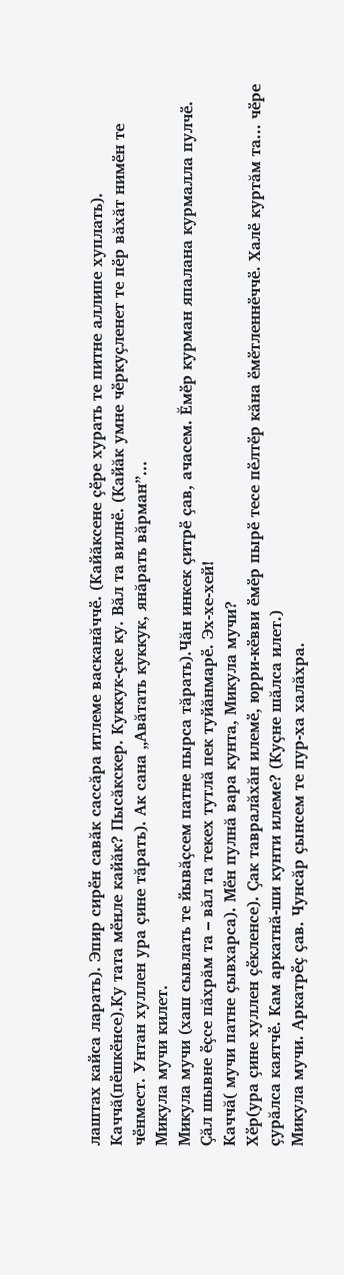лаштах кайса ларать). Эпир сирӗн савăк сассăра итлеме васканăччӗ. (Кайăксене ҫӗре хурать те питне аллипе хуплать).
Каччă(пӗшкӗнсе).Ку тата мӗнле кайăк? Пысăкскер. Куккук-ҫке ку. Вăл та вилнӗ. (Кайăк умне чӗркуҫленет те пӗр вăхăт нимӗн те чӗнмест. Унтан хуллен ура ҫине тăрать). Ак сана „Авăтать куккук, янăрать вăрман”...
Микула мучи килет.
Микула мучи (хаш сывлать те йывăҫсем патне пырса тăрать).Чăн инкек ҫитрӗ ҫав, ачасем. Ĕмӗр курман япалана курмалла пулчӗ. Ҫăл шывне ӗҫсе пăхрăм та – вăл та текех тутлă пек туйăнмарӗ. Эх-хе-хей!
Каччă( мучи патне ҫывхарса). Мӗн пулнă вара кунта, Микула мучи?
Хӗр(ура ҫине хуллен ҫӗкленсе). Ҫак тавралăхăн илемӗ, юрри-кӗвви ӗмӗр пырӗ тесе пӗлтӗр кăна ӗмӗтленнӗччӗ. Халӗ куртăм та... чӗре ҫурăлса каятчӗ. Кам аркатнă-ши кунти илеме? (Куҫне шăлса илет.)
Микула мучи. Аркатрӗҫ ҫав. Чунсăр ҫынсем те пур-ха халăхра.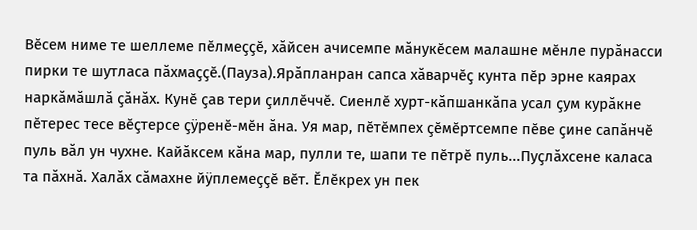Вӗсем ниме те шеллеме пӗлмеҫҫӗ, хăйсен ачисемпе мăнукӗсем малашне мӗнле пурăнасси пирки те шутласа пăхмаҫҫӗ.(Пауза).Ярăпланран сапса хăварчӗҫ кунта пӗр эрне каярах наркăмăшлă ҫăнăх. Кунӗ ҫав тери ҫиллӗччӗ. Сиенлӗ хурт-кăпшанкăпа усал ҫум курăкне пӗтерес тесе вӗҫтерсе ҫӱренӗ-мӗн ăна. Уя мар, пӗтӗмпех ҫӗмӗртсемпе пӗве ҫине сапăнчӗ пуль вăл ун чухне. Кайăксем кăна мар, пулли те, шапи те пӗтрӗ пуль...Пуҫлăхсене каласа та пăхнă. Халăх сăмахне йӱплемеҫҫӗ вӗт. Ĕлӗкрех ун пек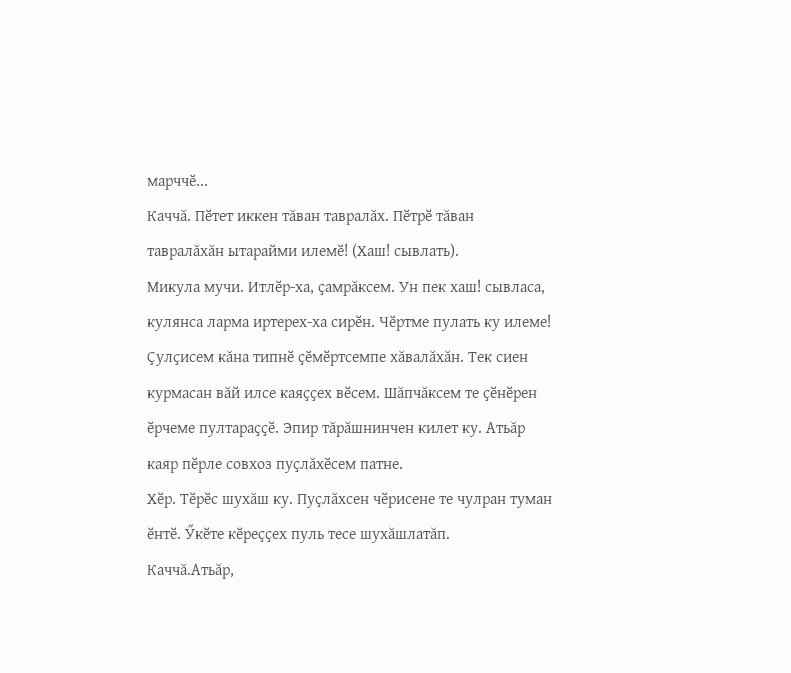марччӗ...
Каччă. Пӗтет иккен тăван тавралăх. Пӗтрӗ тăван тавралăхăн ытарайми илемӗ! (Хаш! сывлать).
Микула мучи. Итлӗр-ха, ҫамрăксем. Ун пек хаш! сывласа, кулянса ларма иртерех-ха сирӗн. Чӗртме пулать ку илеме! Ҫулҫисем кăна типнӗ ҫӗмӗртсемпе хăвалăхăн. Тек сиен курмасан вăй илсе каяҫҫех вӗсем. Шăпчăксем те ҫӗнӗрен ӗрчеме пултараҫҫӗ. Эпир тăрăшнинчен килет ку. Атьăр каяр пӗрле совхоз пуҫлăхӗсем патне.
Хӗр. Тӗрӗс шухăш ку. Пуҫлăхсен чӗрисене те чулран туман ӗнтӗ. Ӳкӗте кӗреҫҫех пуль тесе шухăшлатăп.
Каччă.Атьăр,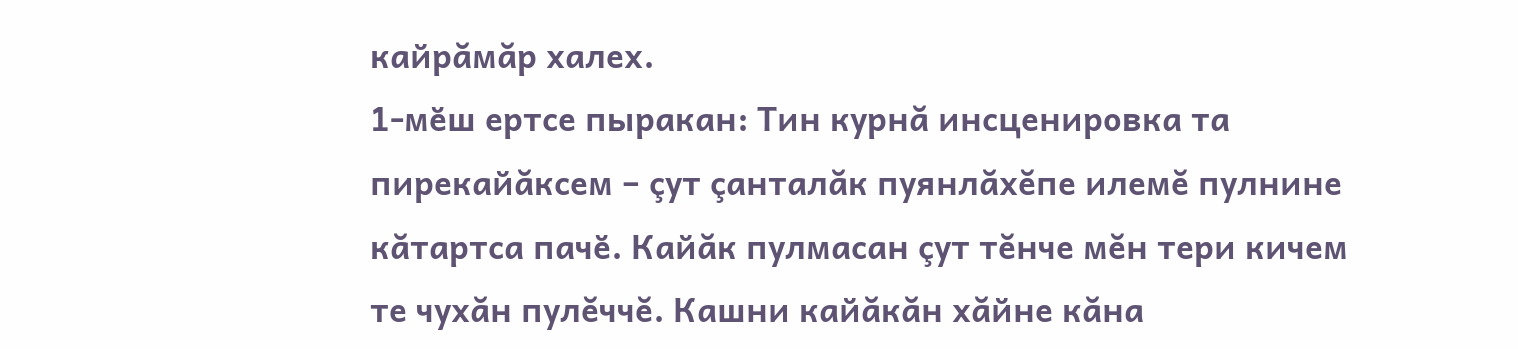кайрăмăр халех.
1-мӗш ертсе пыракан: Тин курнă инсценировка та пирекайăксем – çут çанталăк пуянлăхĕпе илемĕ пулнине кăтартса пачӗ. Кайăк пулмасан çут тĕнче мĕн тери кичем те чухăн пулĕччĕ. Кашни кайăкăн хăйне кăна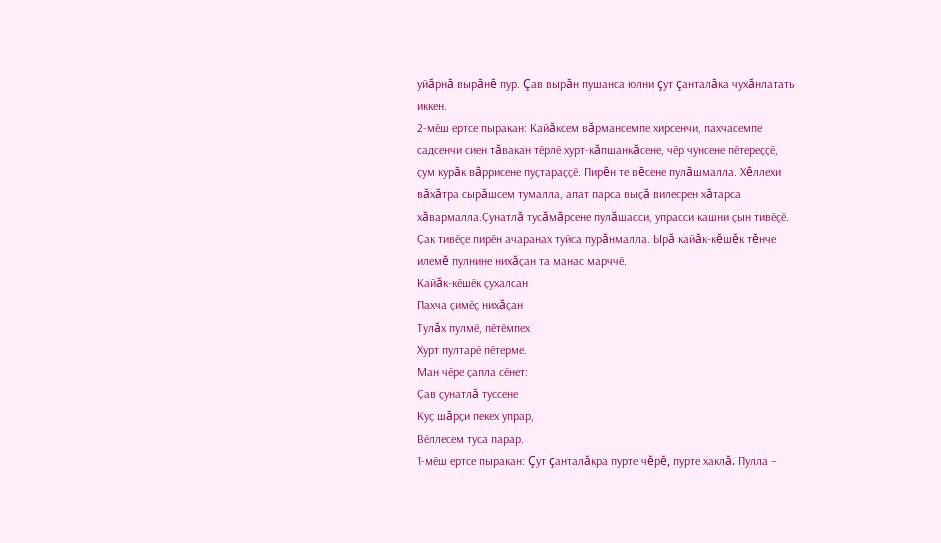уйăрнă вырăнĕ пур. Çав вырăн пушанса юлни çут çанталăка чухăнлатать иккен.
2-мӗш ертсе пыракан: Кайăксем вăрмансемпе хирсенчи, пахчасемпе садсенчи сиен тăвакан тӗрлӗ хурт-кăпшанкăсене, чӗр чунсене пӗтереҫҫӗ, ҫум курăк вăррисене пуҫтараҫҫӗ. Пирĕн те вĕсене пулăшмалла. Хĕллехи вăхăтра сырăшсем тумалла, апат парса выҫă вилесрен хăтарса хăвармалла.Ҫунатлă тусăмăрсене пулăшасси, упрасси кашни ҫын тивӗҫӗ. Ҫак тивӗҫе пирӗн ачаранах туйса пурăнмалла. Ырă кайăк-кĕшĕк тĕнче илемĕ пулнине нихăҫан та манас марччӗ.
Кайăк-кӗшӗк ҫухалсан
Пахча ҫимӗҫ нихăҫан
Тулăх пулмӗ, пӗтӗмпех
Хурт пултарӗ пӗтерме.
Ман чӗре ҫапла сӗнет:
Ҫав ҫунатлă туссене
Куҫ шăрҫи пекех упрар,
Вӗллесем туса парар.
1-мӗш ертсе пыракан: Çут çанталăкра пурте чĕрĕ, пурте хаклă. Пулла –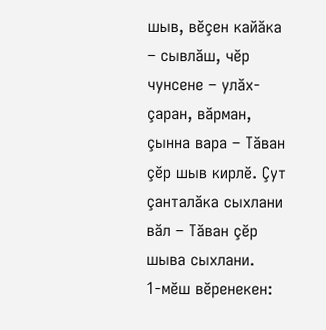шыв, вĕçен кайăка – сывлăш, чĕр чунсене – улăх-çаран, вăрман, çынна вара – Тăван çĕр шыв кирлĕ. Çут çанталăка сыхлани вăл – Тăван çĕр шыва сыхлани.
1-мӗш вӗренекен: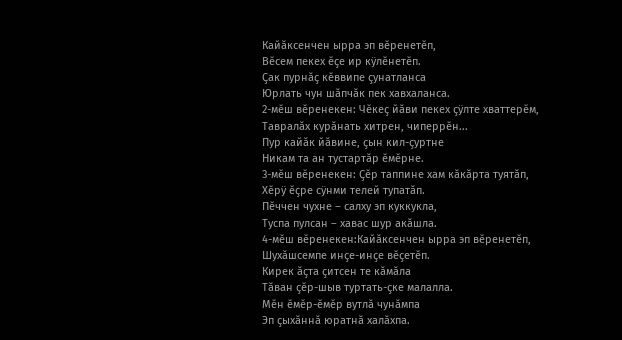Кайăксенчен ырра эп вӗренетӗп,
Вӗсем пекех ӗҫе ир кӱлӗнетӗп.
Ҫак пурнăҫ кӗввипе ҫунатланса
Юрлать чун шăпчăк пек хавхаланса.
2-мӗш вӗренекен: Чӗкеҫ йăви пекех ҫӱлте хваттерӗм,
Тавралăх курăнать хитрен, чиперрӗн...
Пур кайăк йăвине, ҫын кил-ҫуртне
Никам та ан тустартăр ӗмӗрне.
3-мӗш вӗренекен: Ҫӗр таппине хам кăкăрта туятăп,
Хӗрӱ ӗҫре сӱнми телей тупатăп.
Пӗччен чухне – салху эп куккукла,
Туспа пулсан – хавас шур акăшла.
4-мӗш вӗренекен:Кайăксенчен ырра эп вӗренетӗп,
Шухăшсемпе инҫе-инҫе вӗҫетӗп.
Кирек ăҫта ҫитсен те кăмăла
Тăван ҫӗр-шыв туртать-ҫке малалла.
Мӗн ӗмӗр-ӗмӗр вутлă чунăмпа
Эп ҫыхăннă юратнă халăхпа.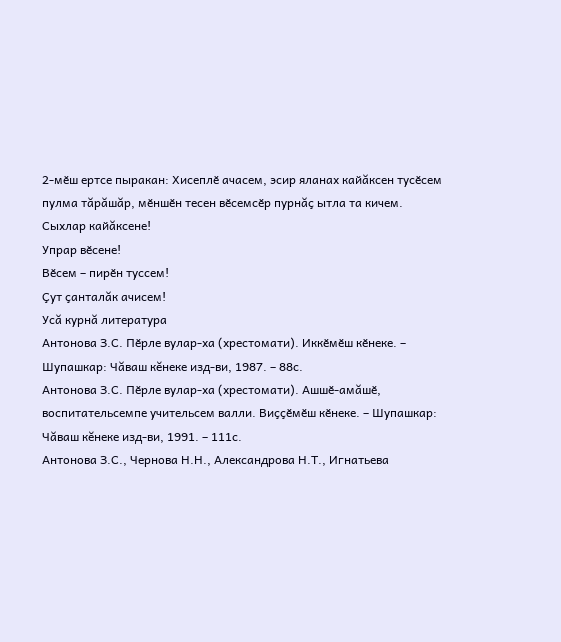2-мӗш ертсе пыракан: Хисеплӗ ачасем, эсир яланах кайăксен тусӗсем пулма тăрăшăр, мӗншӗн тесен вӗсемсӗр пурнăҫ ытла та кичем.
Сыхлар кайăксене!
Упрар вӗсене!
Вӗсем – пирӗн туссем!
Ҫут ҫанталăк ачисем!
Усă курнă литература
Антонова З.С. Пӗрле вулар-ха (хрестомати). Иккӗмӗш кӗнеке. – Шупашкар: Чăваш кĕнеке изд-ви, 1987. – 88с.
Антонова З.С. Пӗрле вулар-ха (хрестомати). Ашшӗ-амăшӗ, воспитательсемпе учительсем валли. Виҫҫӗмӗш кӗнеке. – Шупашкар: Чăваш кĕнеке изд-ви, 1991. – 111с.
Антонова З.С., Чернова Н.Н., Александрова Н.Т., Игнатьева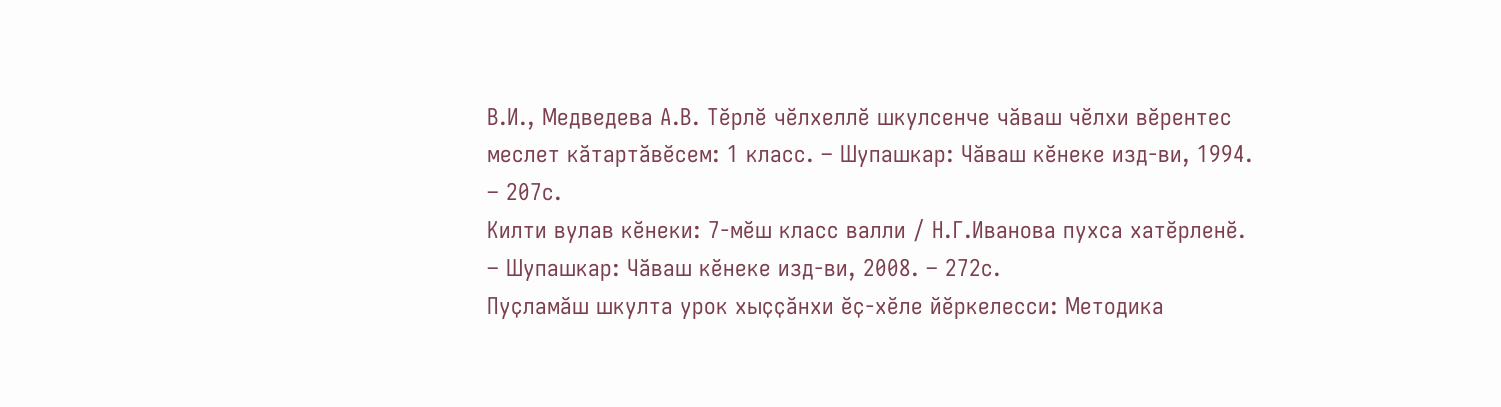В.И., Медведева А.В. Тӗрлӗ чӗлхеллӗ шкулсенче чăваш чӗлхи вӗрентес меслет кăтартăвӗсем: 1 класс. – Шупашкар: Чăваш кĕнеке изд-ви, 1994. – 207с.
Килти вулав кĕнеки: 7-мĕш класс валли / Н.Г.Иванова пухса хатĕрленĕ. – Шупашкар: Чăваш кĕнеке изд-ви, 2008. – 272с.
Пуҫламăш шкулта урок хыҫҫăнхи ӗҫ-хӗле йӗркелесси: Методика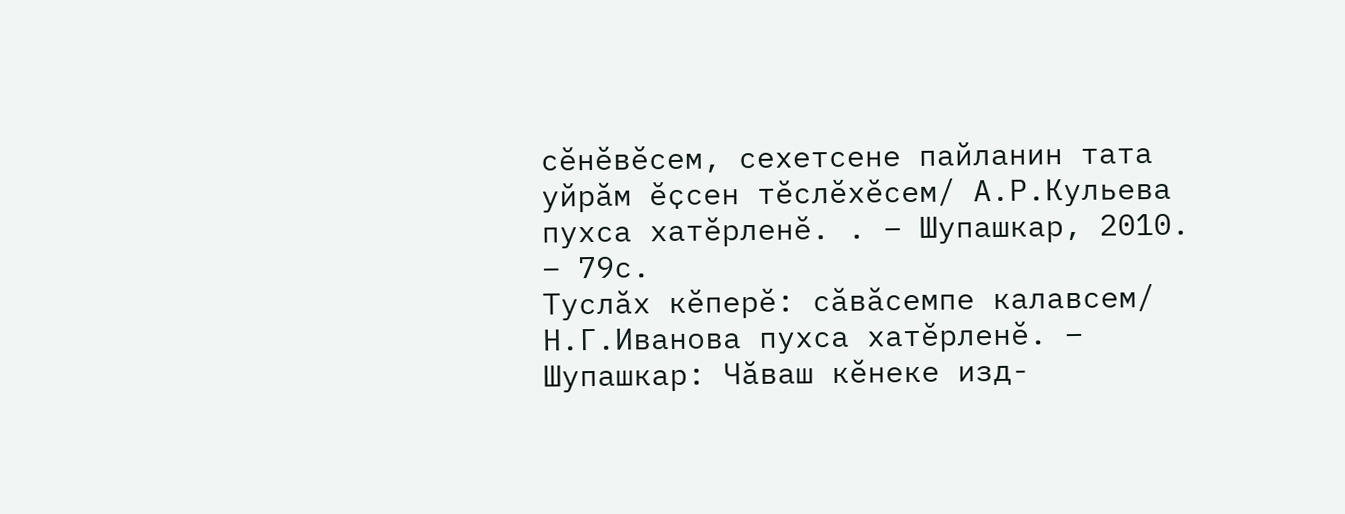сӗнӗвӗсем, сехетсене пайланин тата уйрăм ӗҫсен тӗслӗхӗсем/ А.Р.Кульева пухса хатӗрленӗ. . – Шупашкар, 2010. – 79с.
Туслăх кӗперӗ: сăвăсемпе калавсем/ Н.Г.Иванова пухса хатӗрленӗ. – Шупашкар: Чăваш кĕнеке изд-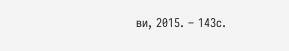ви, 2015. – 143с.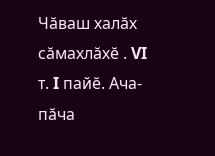Чăваш халăх сăмахлăхĕ . VI т. I пайĕ. Ача-пăча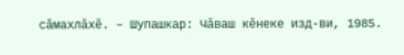сăмахлăхĕ. – Шупашкар: Чăваш кĕнеке изд-ви, 1985.